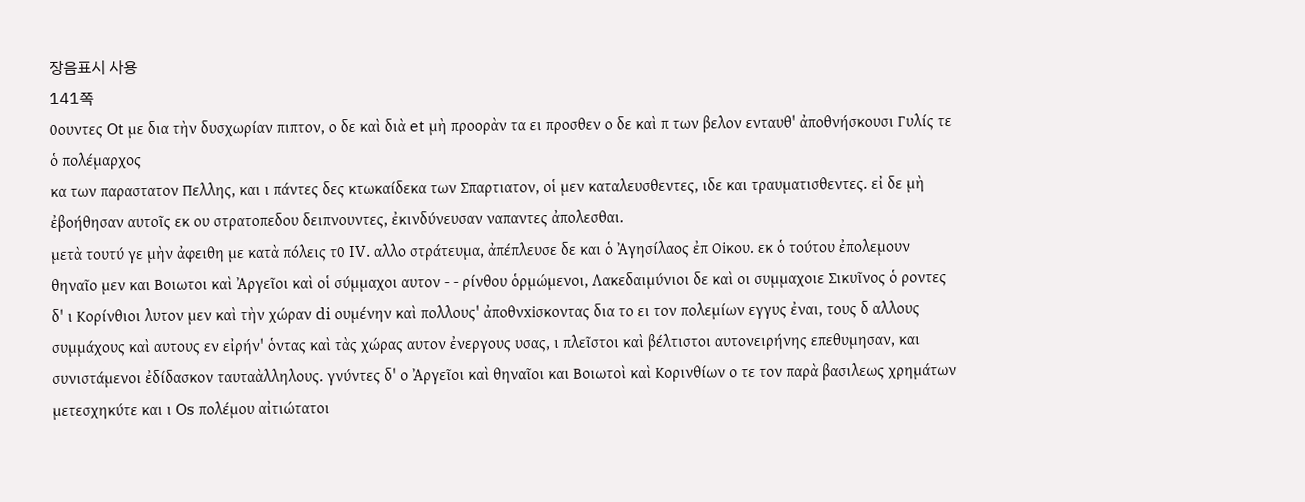장음표시 사용
141쪽
0ουντες Ot με δια τὴν δυσχωρίαν πιπτον, ο δε καὶ διὰ et μὴ προορὰν τα ει προσθεν ο δε καὶ π των βελον ενταυθ' ἀποθνήσκουσι Γυλίς τε ὁ πολέμαρχος
κα των παραστατον Πελλης, και ι πάντες δες κτωκαίδεκα των Σπαρτιατον, οἱ μεν καταλευσθεντες, ιδε και τραυματισθεντες. εἰ δε μὴ ἐβοήθησαν αυτοῖς εκ ου στρατοπεδου δειπνουντες, ἐκινδύνευσαν ναπαντες ἀπολεσθαι.
μετὰ τουτύ γε μὴν ἀφειθη με κατὰ πόλεις τ0 IV. αλλο στράτευμα, ἀπέπλευσε δε και ὁ Ἀγησίλαος ἐπ Oiκου. εκ ὁ τούτου ἐπολεμουν θηναῖο μεν και Βοιωτοι καὶ Ἀργεῖοι καὶ οἱ σύμμαχοι αυτον - - ρίνθου ὁρμώμενοι, Λακεδαιμύνιοι δε καὶ οι συμμαχοιε Σικυῖνος ὁ ροντες δ' ι Κορίνθιοι λυτον μεν καὶ τὴν χώραν di ουμένην καὶ πολλους' ἀποθνxiσκοντας δια το ει τον πολεμίων εγγυς ἐναι, τους δ αλλους συμμάχους καὶ αυτους εν εἰρήν' ὁντας καὶ τὰς χώρας αυτον ἐνεργους υσας, ι πλεῖστοι καὶ βέλτιστοι αυτονειρήνης επεθυμησαν, και συνιστάμενοι ἐδίδασκον ταυταὰλληλους. γνύντες δ' ο Ἀργεῖοι καὶ θηναῖοι και Βοιωτοὶ καὶ Κορινθίων ο τε τον παρὰ βασιλεως χρημάτων μετεσχηκύτε και ι Os πολέμου αἰτιώτατοι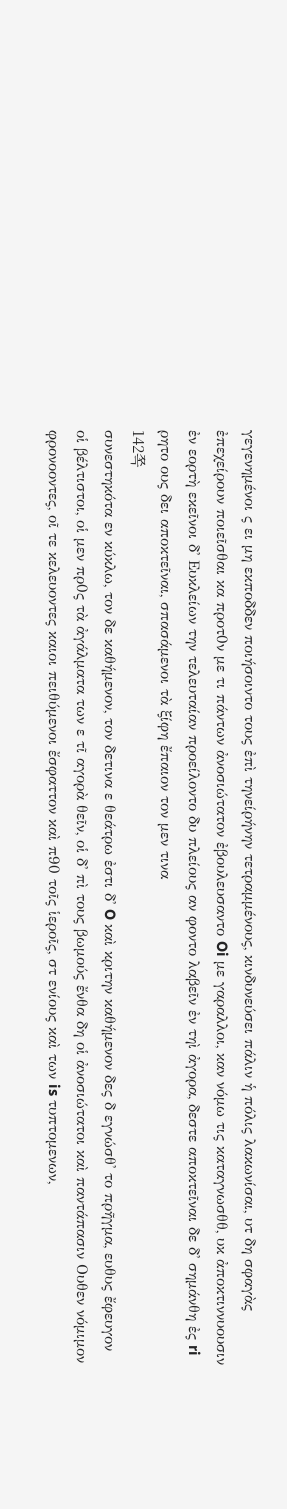γεγενημένοι ς ει μη εκποδδεν ποιήσοιντο τους ἐπὶ τηνείρήνην τετραμμένους, κινδυνεύσει πάλιν ἡ πόλις λακωνίσαι, υτ δη σφαγὰς ἐπεχείρουν ποιεῖσθαι κα προτ0ν με τι πάντων ἀνοσιώτατον ἐβουλευσαντο Oi με γαραλλοι, καν νόμω τις καταγνωσθθ, υκ ἀποκτιννυουσιν ἐν εορτὴ εκεῖνοι δ' Ευκλείων την τελευταίαν προείλοντο δυ πλείους αν φοντο λαβεῖν ἐν τηὶ ἀγορα, δεστε αποκτεῖναι δε δ' σημάνθη ἐς ri ρητο ους δει αποκτεῖναι, σπασάμενοι τὰ ξίφη ἔπαιον τον μεν τινα
142쪽
συνεστηκότα εν κύκλω, τον δε καθήμενον, τον δετινα ε θεάτρω ἐστι δ' O καὶ κριτην καθήμενον δες δ εγνώσθ' το πρῆγμα, ευθυς ἔφευγον οἱ βέλτιστοι, οἱ μεν πρ0ς τὰ ἀγάλματα των ε τῖ αγορὰ θεῖν, οἱ δ' πὶ τους βωμούς ἔνθα δη οἱ ἀνοσιώτατοι καὶ παντάπασιν Ουθεν νόμιμον φρονοοντες, οῖ τε κελευοντες καιοι πειθύμενοι ἔσφαττον καὶ π90 τοῖς ἱεροῖς, στ ενίους καὶ των is τυπτομενων,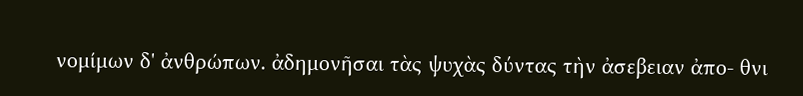νομίμων δ' ἀνθρώπων. ἀδημονῆσαι τὰς ψυχὰς δύντας τὴν ἀσεβειαν ἀπο- θνι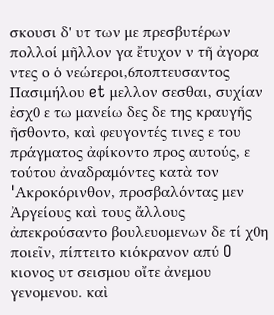σκουσι δ' υτ των με πρεσβυτέρων πολλοί μῆλλον γα ἔτυχον ν τῆ ἀγορα ντες ο ὁ νεώrεροι,6ποπτευσαντος Πασιμήλου et μελλον σεσθαι, συχίαν ἐσχ0 ε τω μανείω δες δε της κραυγῆς ῆσθοντο, καὶ φευγοντές τινες ε του πράγματος ἀφίκοντο προς αυτούς, ε τούτου ἀναδραμόντες κατὰ τον 'Aκροκόρινθον, προσβαλόντας μεν Ἀργείους καὶ τους ἄλλους
ἀπεκρούσαντο βουλευομενων δε τί χ0η ποιεῖν, πίπτειτο κιόκρανον απύ O κιονος υτ σεισμου οἴτε ἀνεμου γενομενου. καὶ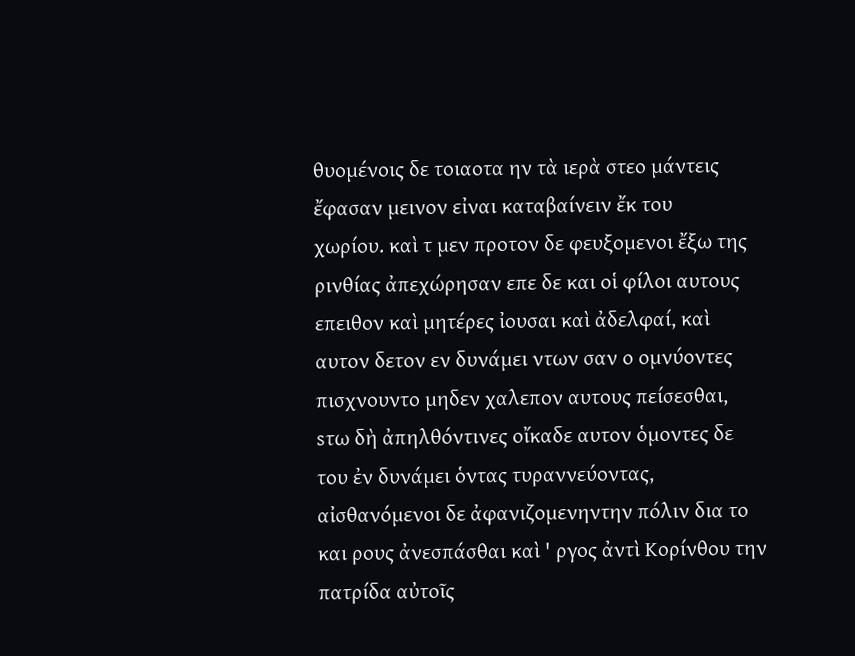θυομένοις δε τοιαοτα ην τὰ ιερὰ στεο μάντεις ἔφασαν μεινον εἰναι καταβαίνειν ἔκ του
χωρίου. καὶ τ μεν προτον δε φευξομενοι ἔξω της ρινθίας ἀπεχώρησαν επε δε και οἱ φίλοι αυτους επειθον καὶ μητέρες ἰουσαι καὶ ἀδελφαί, καὶ αυτον δετον εν δυνάμει ντων σαν ο ομνύοντες πισχνουντο μηδεν χαλεπον αυτους πείσεσθαι, sτω δὴ ἀπηλθόντινες οἴκαδε αυτον ὁμοντες δε του ἐν δυνάμει ὁντας τυραννεύοντας, αἰσθανόμενοι δε ἀφανιζομενηντην πόλιν δια το και ρους ἀνεσπάσθαι καὶ ' ργος ἀντὶ Κορίνθου την πατρίδα αὐτοῖς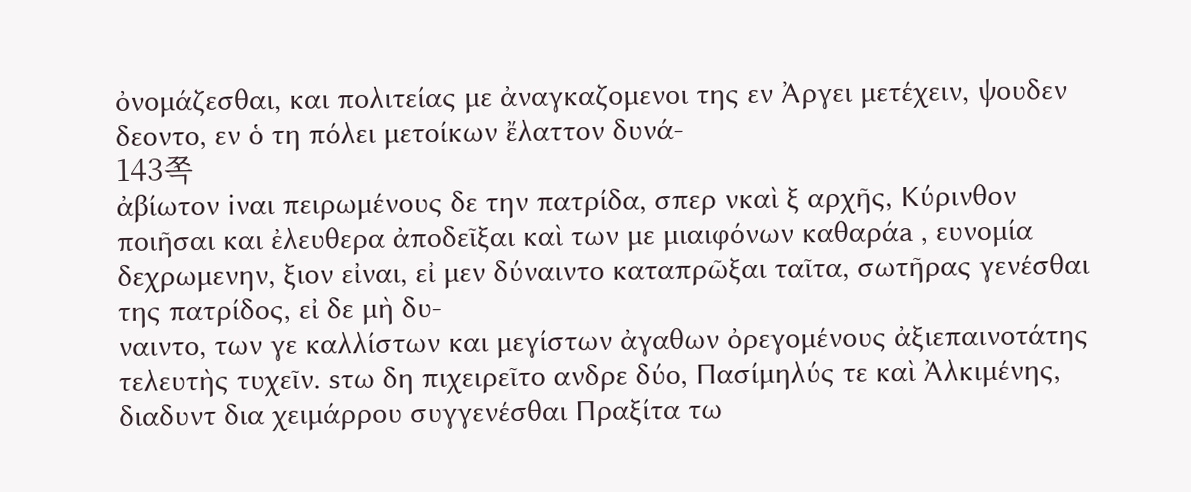ὀνομάζεσθαι, και πολιτείας με ἀναγκαζομενοι της εν Ἀργει μετέχειν, ψουδεν δεοντο, εν ὁ τη πόλει μετοίκων ἔλαττον δυνά-
143쪽
ἀβίωτον iναι πειρωμένους δε την πατρίδα, σπερ νκαὶ ξ αρχῆς, Κύρινθον ποιῆσαι και ἐλευθερα ἀποδεῖξαι καὶ των με μιαιφόνων καθαράa , ευνομία δεχρωμενην, ξιον εἰναι, εἰ μεν δύναιντο καταπρῶξαι ταῖτα, σωτῆρας γενέσθαι της πατρίδος, εἰ δε μὴ δυ-
ναιντο, των γε καλλίστων και μεγίστων ἀγαθων ὀρεγομένους ἀξιεπαινοτάτης τελευτὴς τυχεῖν. sτω δη πιχειρεῖτο ανδρε δύο, Πασίμηλύς τε καὶ Ἀλκιμένης, διαδυντ δια χειμάρρου συγγενέσθαι Πραξίτα τω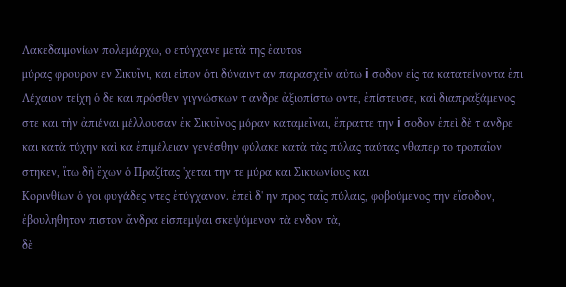Λακεδαιμονίων πολεμάρχω, ο ετύγχανε μετὰ της ἐαυτοs
μύρας φρουρον εν Σικυῖνι, και εἰπον ὁτι δύναιντ αν παρασχεῖν αὐτω i σοδον εἰς τα κατατείνοντα ἐπι Λέχαιον τείχη ὁ δε και πρόσθεν γιγνώσκων τ ανδρε ἀξιοπίστω οντε, ἐπίστευσε, καὶ διαπραξάμενος στε και τὴν ἀπιέναι μέλλουσαν ἐκ Σικυῖνος μόραν καταμεῖναι, ἔπραττε την i σοδον ἐπεὶ δὲ τ ανδρε και κατὰ τύχην καὶ κα ἐπιμέλειαν γενέσθην φύλακε κατὰ τὰς πύλας ταύτας νθαπερ το τροπαῖον στηκεν, ἴτω δὴ ἔχων ὁ Πραζίτας 'χεται την τε μύρα και Σικυωνίους και
Κορινθίων ὁ γοι φυγάδες ντες ἐτύγχανον. ἐπεὶ δ' ην προς ταῖς πύλαις, φοβούμενος την εἴσοδον, ἐβουληθητον πιστον ἄνδρα εἰσπεμψαι σκεψύμενον τὰ ενδον τὰ,
δὲ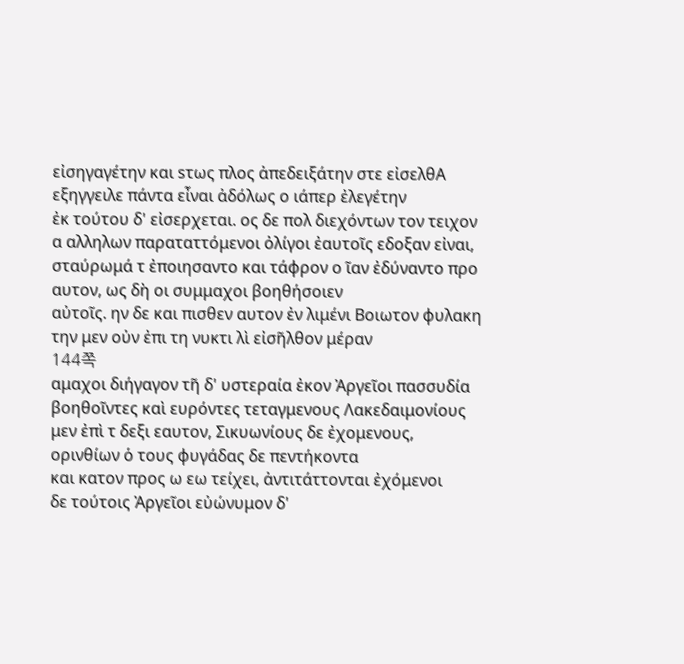εἰσηγαγέτην και sτως πλος ἀπεδειξάτην στε εἰσελθA εξηγγειλε πάντα εἶναι ἀδόλως ο ιάπερ ἐλεγέτην
ἐκ τούτου δ' εἰσερχεται. ος δε πολ διεχόντων τον τειχον α αλληλων παραταττόμενοι ὀλίγοι ἐαυτοῖς εδοξαν εἰναι, σταύρωμά τ ἐποιησαντο και τάφρον ο ῖαν ἐδύναντο προ αυτον, ως δὴ οι συμμαχοι βοηθήσοιεν
αὐτοῖς. ην δε και πισθεν αυτον ἐν λιμένι Βοιωτον φυλακη την μεν οὐν ἐπι τη νυκτι λὶ εἰσῆλθον μέραν
144쪽
αμαχοι διήγαγον τῆ δ' υστεραία ἐκον Ἀργεῖοι πασσυδία βοηθοῖντες καὶ ευρόντες τεταγμενους Λακεδαιμονίους μεν ἐπὶ τ δεξι εαυτον, Σικυωνίους δε ἐχομενους, ορινθίων ὁ τους φυγάδας δε πεντήκοντα
και κατον προς ω εω τείχει, ἀντιτάττονται ἐχόμενοι
δε τούτοις Ἀργεῖοι εὐώνυμον δ'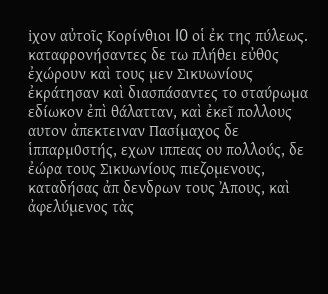iχον αὐτοῖς Κορίνθιοι l0 οἱ ἐκ της πύλεως. καταφρονήσαντες δε τω πλήθει εὐθ0ς ἐχώρουν καὶ τους μεν Σικυωνίους ἐκράτησαν καὶ διασπάσαντες το σταύρωμα εδίωκον ἐπὶ θάλατταν, καὶ ἐκεῖ πολλους αυτον ἀπεκτειναν Πασίμαχος δε ἱππαρμ0στής, εχων ιππεας ου πολλούς, δε ἐώρα τους Σικυωνίους πιεζομενους, καταδήσας ἀπ δενδρων τους Ἀπους, καὶ ἀφελύμενος τὰς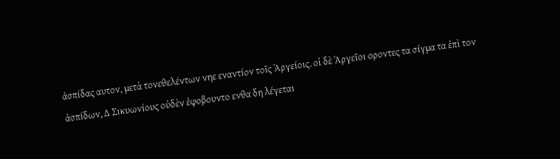ἀσπίδας αυτον, μετὰ τονεθελέντων νηε εναντίον τοῖς Ἀργείοις. οἱ δὲ Ἀργεῖοι οροντες τα σίγμα τα ἐπὶ τον ἀσπίδων, Δ Σικυωνίους οὐδὲν ἐφοβουντο ενθα δη λέγεται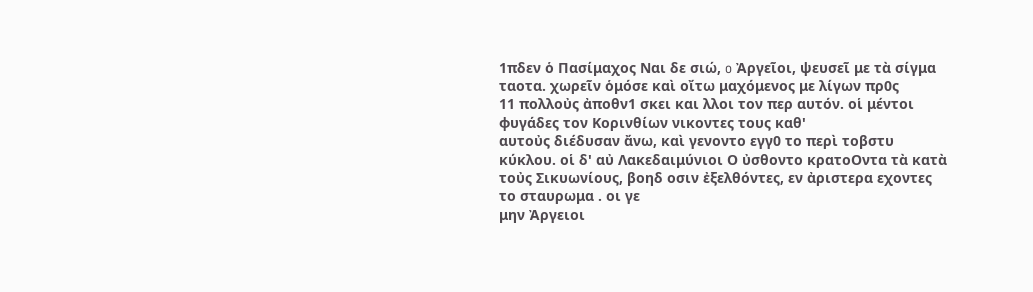1πδεν ὁ Πασίμαχος Ναι δε σιώ, o Ἀργεῖοι, ψευσεῖ με τὰ σίγμα ταοτα. χωρεῖν ὁμόσε καὶ οἴτω μαχόμενος με λίγων πρ0ς
11 πολλοὐς ἀποθν1 σκει και λλοι τον περ αυτόν. οἱ μέντοι φυγάδες τον Κορινθίων νικοντες τους καθ'
αυτοὐς διέδυσαν ἄνω, καὶ γενοντο εγγ0 το περὶ τοβστυ κύκλου. οἱ δ' αὐ Λακεδαιμύνιοι Ο ὐσθοντο κρατοOντα τὰ κατὰ τοὐς Σικυωνίους, βοηδ οσιν ἐξελθόντες, εν ἀριστερα εχοντες το σταυρωμα . οι γε
μην Ἀργειοι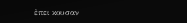ἐπει κουσαν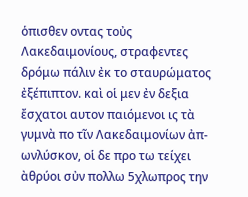ὁπισθεν οντας τοὐς Λακεδαιμονίους, στραφεντες δρόμω πάλιν ἐκ το σταυρώματος ἐξέπιπτον. καὶ οἱ μεν ἐν δεξια ἔσχατοι αυτον παιόμενοι ις τὰ γυμνὰ πο τῖν Λακεδαιμονίων ἀπ- ωνλύσκον, οἱ δε προ τω τείχει ὰθρύοι σὐν πολλω 5χλωπρος την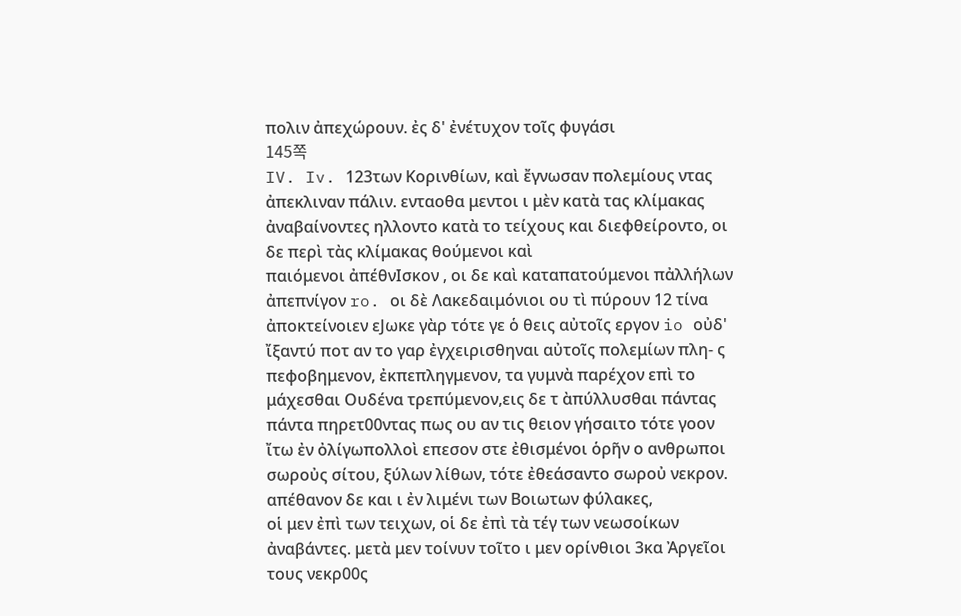πολιν ἀπεχώρουν. ἐς δ' ἐνέτυχον τοῖς φυγάσι
145쪽
IV. Iv. 123των Κορινθίων, καὶ ἔγνωσαν πολεμίους ντας ἀπεκλιναν πάλιν. ενταοθα μεντοι ι μὲν κατὰ τας κλίμακας ἀναβαίνοντες ηλλοντο κατὰ το τείχους και διεφθείροντο, οι δε περὶ τὰς κλίμακας θούμενοι καὶ
παιόμενοι ἀπέθνIσκον , οι δε καὶ καταπατούμενοι πἀλλήλων ἀπεπνίγον ro. οι δὲ Λακεδαιμόνιοι ου τὶ πύρουν 12 τίνα ἀποκτείνοιεν εJωκε γὰρ τότε γε ὁ θεις αὐτοῖς εργον io οὐδ' ἴξαντύ ποτ αν το γαρ ἐγχειρισθηναι αὐτοῖς πολεμίων πλη- ς πεφοβημενον, ἐκπεπληγμενον, τα γυμνὰ παρέχον επὶ το μάχεσθαι Ουδένα τρεπύμενον,εις δε τ ὰπύλλυσθαι πάντας πάντα πηρετ00ντας πως ου αν τις θειον γήσαιτο τότε γοον ἴτω ἐν ὀλίγωπολλοὶ επεσον στε ἐθισμένοι ὁρῆν ο ανθρωποι σωροὐς σίτου, ξύλων λίθων, τότε ἐθεάσαντο σωροὐ νεκρον.
απέθανον δε και ι ἐν λιμένι των Βοιωτων φύλακες,
οἱ μεν ἐπὶ των τειχων, οἱ δε ἐπὶ τὰ τέγ των νεωσοίκων ἀναβάντες. μετὰ μεν τοίνυν τοῖτο ι μεν ορίνθιοι 3κα Ἀργεῖοι τους νεκρ00ς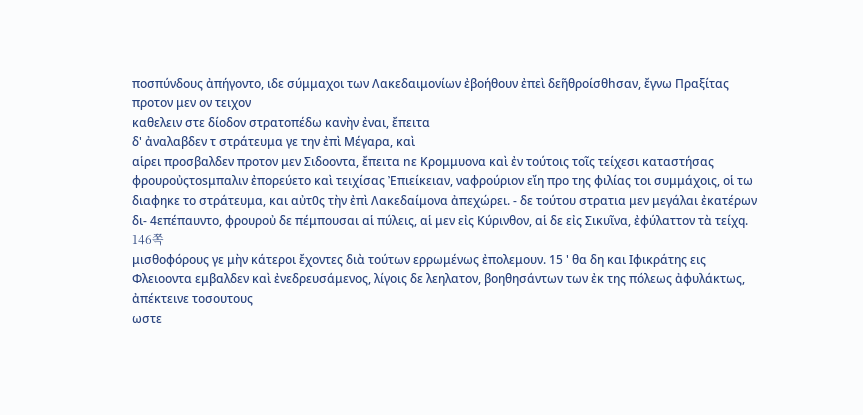ποσπύνδους ἀπήγοντο, ιδε σύμμαχοι των Λακεδαιμονίων ἐβοήθουν ἐπεὶ δεῆθροίσθhσαν, ἔγνω Πραξίτας προτον μεν ον τειχον
καθελειν στε δίοδον στρατοπέδω κανὴν ἐναι, ἔπειτα
δ' ἀναλαβδεν τ στράτευμα γε την ἐπὶ Μέγαρα, καὶ
αἱρει προσβαλδεν προτον μεν Σιδοοντα, ἔπειτα nε Κρομμυονα καὶ ἐν τούτοις τοῖς τείχεσι καταστήσας φρουροὐςτosμπαλιν ἐπορεύετο καὶ τειχίσας Ἐπιείκειαν, ναφρούριον εἴη προ της φιλίας τοι συμμάχοις, οἱ τω διαφηκε το στράτευμα, και αὐτ0ς τὴν ἐπὶ Λακεδαίμονα ἀπεχώρει. - δε τούτου στρατια μεν μεγάλαι ἐκατέρων δι- 4επέπαυντο, φρουροὐ δε πέμπουσαι αἱ πύλεις, αἱ μεν εἰς Κύρινθον, αἱ δε εἰς Σικυῖνα, ἐφύλαττον τὰ τείχq.
146쪽
μισθοφόρους γε μὴν κάτεροι ἔχοντες διὰ τούτων ερρωμένως ἐπολεμουν. 15 ' θα δη και Iφικράτης εις Φλειοοντα εμβαλδεν καὶ ἐνεδρευσάμενος, λίγοις δε λεηλατον, βοηθησάντων των ἐκ της πόλεως ἀφυλάκτως, ἀπέκτεινε τοσουτους
ωστε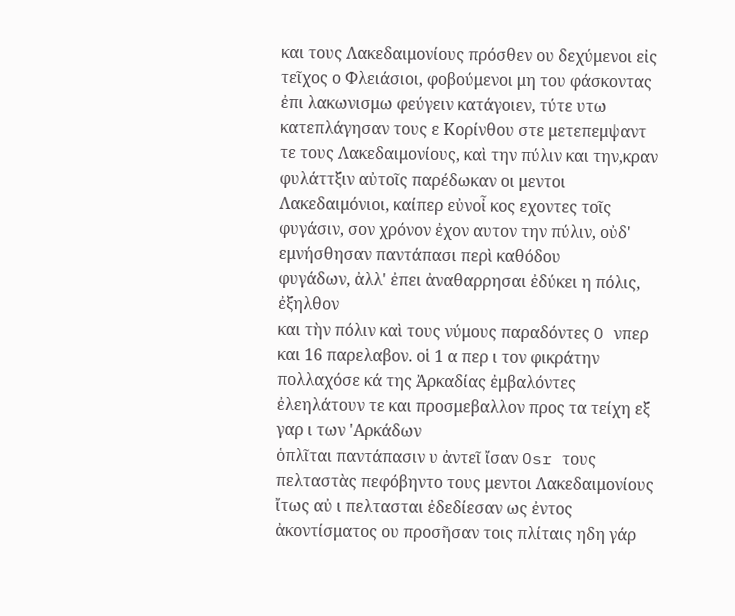και τους Λακεδαιμονίους πρόσθεν ου δεχύμενοι εἰς τεῖχος ο Φλειάσιοι, φοβούμενοι μη του φάσκοντας ἐπι λακωνισμω φεύγειν κατάγοιεν, τύτε υτω κατεπλάγησαν τους ε Κορίνθου στε μετεπεμψαντ τε τους Λακεδαιμονίους, καὶ την πύλιν και την,κραν φυλάττξιν αὐτοῖς παρέδωκαν οι μεντοι Λακεδαιμόνιοι, καίπερ εὐνοἶ κος εχοντες τοῖς φυγάσιν, σον χρόνον ἐχον αυτον την πύλιν, οὐδ' εμνήσθησαν παντάπασι περὶ καθόδου
φυγάδων, ἀλλ' ἐπει ἀναθαρρησαι ἐδύκει η πόλις, ἐξηλθον
και τὴν πόλιν καὶ τους νύμους παραδόντες O νπερ και 16 παρελαβον. οἱ 1 α περ ι τον φικράτην πολλαχόσε κά της Ἀρκαδίας ἐμβαλόντες ἐλεηλάτουν τε και προσμεβαλλον προς τα τείχη εξ γαρ ι των 'Αρκάδων
ὁπλῖται παντάπασιν υ ἀντεῖ ἴσαν Osr τους πελταστὰς πεφόβηντο τους μεντοι Λακεδαιμονίους ἴτως αὐ ι πελτασται ἐδεδίεσαν ως ἐντος ἀκοντίσματος ου προσῆσαν τοις πλίταις ηδη γάρ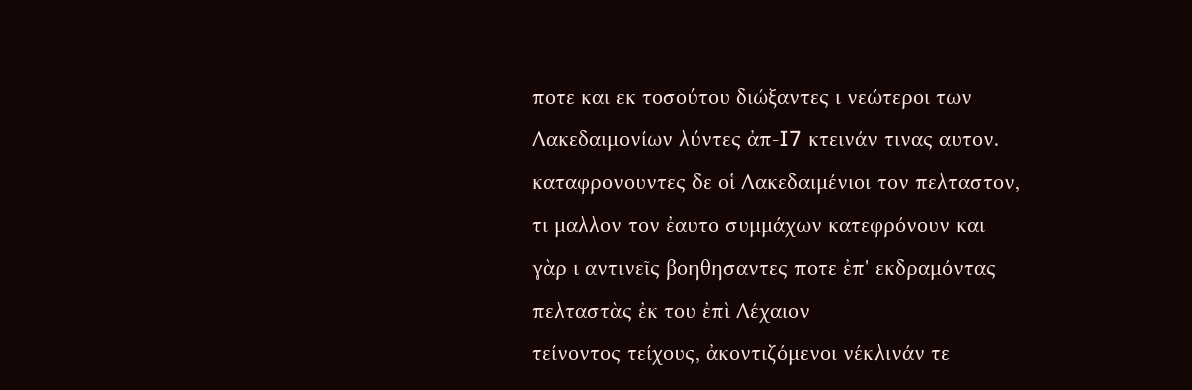ποτε και εκ τοσούτου διώξαντες ι νεώτεροι των Λακεδαιμονίων λύντες ἀπ-I7 κτεινάν τινας αυτον. καταφρονουντες δε οἱ Λακεδαιμένιοι τον πελταστον, τι μαλλον τον ἐαυτο συμμάχων κατεφρόνουν και γὰρ ι αντινεῖς βοηθησαντες ποτε ἐπ' εκδραμόντας πελταστὰς ἐκ του ἐπὶ Λέχαιον
τείνοντος τείχους, ἀκοντιζόμενοι νέκλινάν τε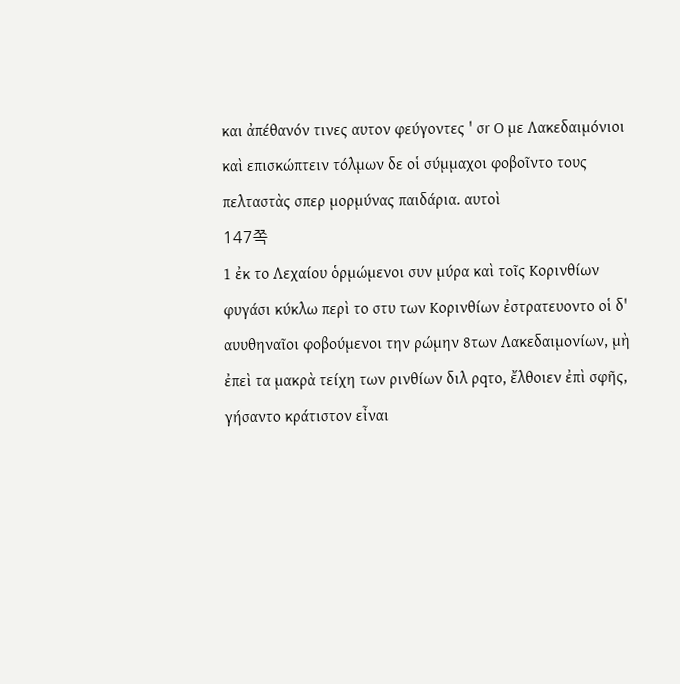και ἀπέθανόν τινες αυτον φεύγοντες ' σr O με Λακεδαιμόνιοι καὶ επισκώπτειν τόλμων δε οἱ σύμμαχοι φοβοῖντο τους πελταστὰς σπερ μορμύνας παιδάρια. αυτοὶ
147쪽
1 ἐκ το Λεχαίου ὁρμώμενοι συν μύρα καὶ τοῖς Κορινθίων φυγάσι κύκλω περὶ το στυ των Κορινθίων ἐστρατευοντο οἱ δ' αυυθηναῖοι φοβούμενοι την ρώμην 8των Λακεδαιμονίων, μὴ ἐπεὶ τα μακρὰ τείχη των ρινθίων διλ ρqτο, ἔλθοιεν ἐπὶ σφῆς, γήσαντο κράτιστον εἶναι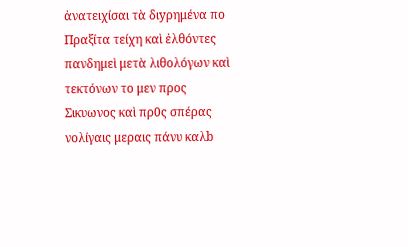ἀνατειχίσαι τὰ διyρημένα πο Πραξίτα τείχη καὶ ἐλθόντες πανδημεὶ μετὰ λιθολόγων καὶ
τεκτόνων το μεν προς Σικυωνος καὶ πρ0ς σπέρας νολίγαις μεραις πάνυ καλb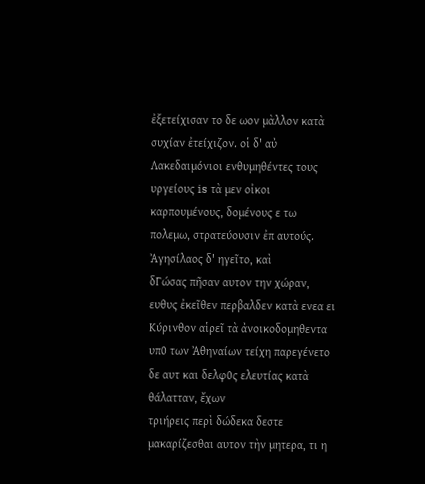ἐξετείχισαν το δε ωον μὰλλον κατὰ συχίαν ἐτείχιζον. οἱ δ' αὐ Λακεδαιμόνιοι ενθυμηθέντες τους υργείους is τὰ μεν οἰκοι καρπουμένους, δομένους ε τω πολεμω, στρατεύουσιν ἐπ αυτούς. Ἀγησίλαος δ' ηγεῖτο, καὶ
δΓώσας πῆσαν αυτον την χώραν, ευθυς ἐκεῖθεν περβαλδεν κατὰ ενεα ει Κύρινθον αἱρεῖ τὰ ἀνοικοδομηθεντα υπ0 των Ἀθηναίων τείχη παρεγένετο δε αυτ και δελφ0ς ελευτίας κατὰ θάλατταν, ἔχων
τριήρεις περὶ δώδεκα δεστε μακαρίζεσθαι αυτον τὴν μητερα, τι η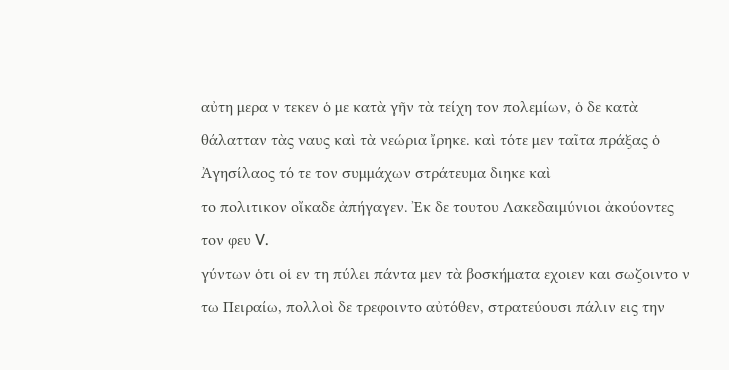αὐτη μερα ν τεκεν ὁ με κατὰ γῆν τὰ τείχη τον πολεμίων, ὁ δε κατὰ θάλατταν τὰς ναυς καὶ τὰ νεώρια ἴρηκε. καὶ τότε μεν ταῖτα πράξας ὁ Ἀγησίλαος τό τε τον συμμάχων στράτευμα διηκε καὶ
το πολιτικον οἴκαδε ἀπήγαγεν. Ἐκ δε τουτου Λακεδαιμύνιοι ἀκούοντες τον φευ V.
γύντων ὁτι οἱ εν τη πύλει πάντα μεν τὰ βοσκήματα εχοιεν και σωζοιντο ν τω Πειραίω, πολλοὶ δε τρεφοιντο αὐτόθεν, στρατεύουσι πάλιν εις την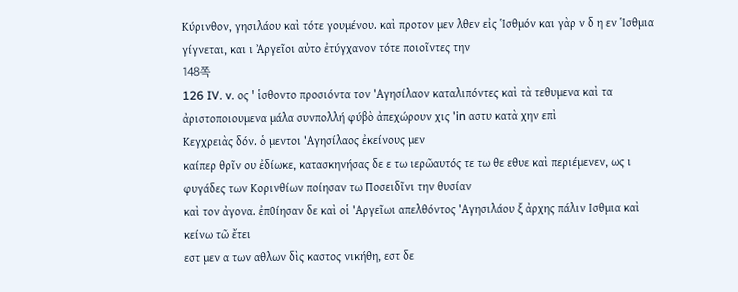Κύρινθον, γησιλάου καὶ τότε γουμένου. καὶ προτον μεν λθεν εἰς Ἱσθμόν και γὰρ ν δ η εν Ἱσθμια γίγνεται, και ι Ἀργεῖοι αὐτο ἐτύγχανον τότε ποιοῖντες την
148쪽
126 IV. v. ος ' ἱσθοντο προσιόντα τον 'Aγησίλαον καταλιπόντες καὶ τὰ τεθυμενα καὶ τα ἀριστοποιουμενα μάλα συνπολλή φύβὸ ἀπεχώρουν χις 'in αστυ κατὰ χην επὶ
Κεγχρειὰς δόν. ὁ μεντοι 'Aγησίλαος ἐκείνους μεν
καίπερ θρῖν ου ἐδίωκε, κατασκηνήσας δε ε τω ιερῶαυτός τε τω θε εθυε καὶ περιέμενεν, ως ι φυγάδες των Κορινθίων ποίησαν τω Ποσειδῖνι την θυσίαν
καὶ τον ἀγονα. ἐπ0ίησαν δε καὶ οἱ 'Aργεῖωι απελθόντος 'Aγησιλάου ξ ἀρχης πάλιν Ισθμια καὶ κείνω τῶ ἔτει
εστ μεν α των αθλων δὶς καστος νικήθη, εστ δε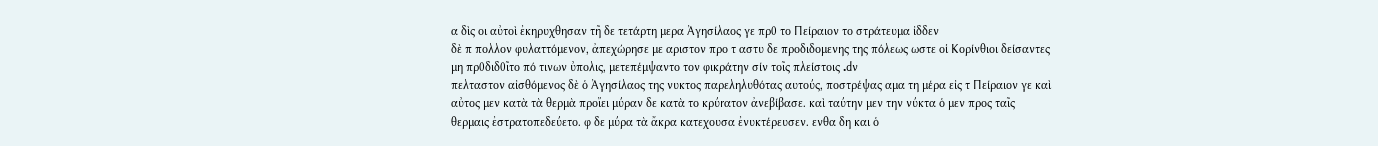α δὶς οι αὐτοὶ ἐκηρυχθησαν τῆ δε τετάρτη μερα Ἀγησίλαος γε πρ0 το Πείραιον το στράτευμα ἰδδεν
δὲ π πολλον φυλαττόμενον, ἀπεχώρησε με αριστον προ τ αστυ δε προδιδομενης της πόλεως ωστε οἱ Κορίνθιοι δείσαντες μη πρ0διδ0ῖτο πό τινων ὐπολις, μετεπέμψαντο τον φικράτην σίν τοῖς πλείστοις .dν
πελταστον αἰσθόμενος δὲ ὁ Ἀγησίλαος της νυκτος παρεληλυθότας αυτούς, ποστρέψας αμα τη μέρα εἰς τ Πείραιον γε καὶ αὐτος μεν κατὰ τὰ θερμὰ προἴει μύραν δε κατὰ το κρύrατον ἀνεβίβασε. καὶ ταύτην μεν την νύκτα ὁ μεν προς ταῖς θερμαις ἐστρατοπεδεύετο. φ δε μύρα τὰ ἄκρα κατεχουσα ἐνυκτέρευσεν. ενθα δη και ὁ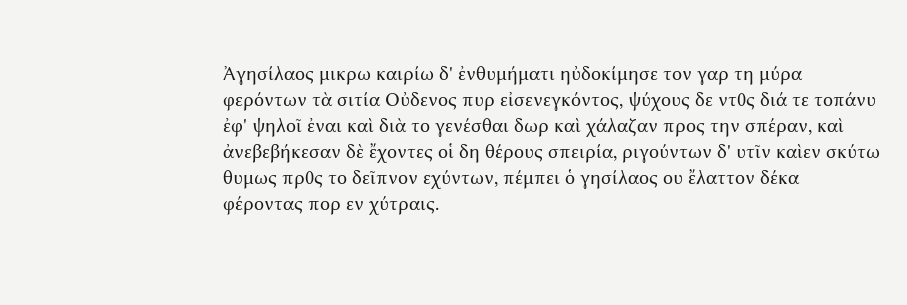Ἀγησίλαος μικρω καιρίω δ' ἐνθυμήματι ηὐδοκίμησε τον γαρ τη μύρα φερόντων τὰ σιτία Οὐδενος πυρ εἰσενεγκόντος, ψύχους δε ντ0ς διά τε τοπάνυ ἐφ' ψηλοῖ ἐναι καὶ διὰ το γενέσθαι δωρ καὶ χάλαζαν προς την σπέραν, καὶ ἀνεβεβήκεσαν δὲ ἔχοντες οἱ δη θέρους σπειρία, ριγούντων δ' υτῖν καὶεν σκύτω θυμως πρ0ς το δεῖπνον εχύντων, πέμπει ὁ γησίλαος ου ἔλαττον δέκα φέροντας πορ εν χύτραις.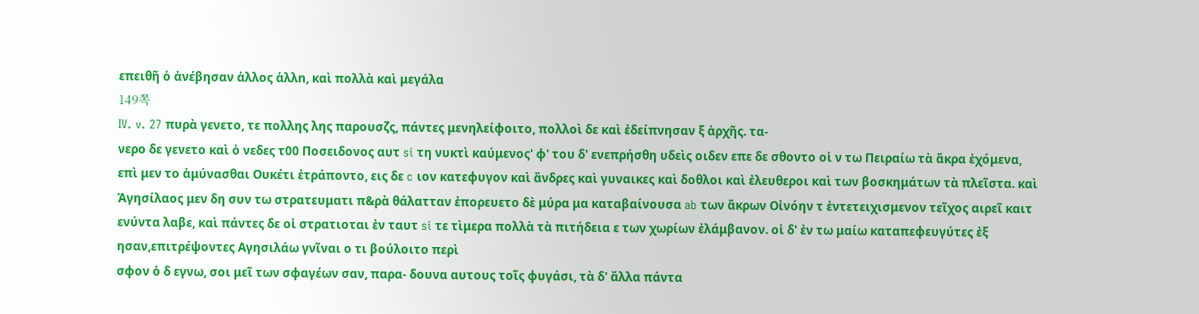επειθῆ ὁ ἀνέβησαν ἁλλος ἁλλn, καὶ πολλὰ καὶ μεγάλα
149쪽
IV. v. 27 πυρὰ γενετο, τε πολλης λης παρουσζς, πάντες μενηλείφοιτο, πολλοὶ δε καὶ ἐδείπνησαν ξ ἀρχῆς. τα-
νερο δε γενετο καὶ ὁ νεδες τ00 Ποσειδονος αυτ si τη νυκτὶ καύμενος' φ' του δ' ενεπρήσθη υδεὶς οιδεν επε δε σθοντο οἱ ν τω Πειραίω τὰ ἄκρα ἐχόμενα, επὶ μεν το ἀμύνασθαι Ουκέτι ἐτράποντο, εις δε c ιον κατεφυγον καὶ ἄνδρες καὶ γυναικες καὶ δοθλοι καὶ ἐλευθεροι καὶ των βοσκημάτων τὰ πλεῖστα. καὶ Ἀγησίλαος μεν δη συν τω στρατευματι π&ρὰ θάλατταν ἐπορευετο δὲ μύρα μα καταβαίνουσα ab των ἄκρων Οἰνόην τ ἐντετειχισμενον τεῖχος αιρεῖ καιτ ενύντα λαβε, καὶ πάντες δε οἱ στρατιοται ἐν ταυτ si τε τὶμερα πολλὰ τὰ πιτήδεια ε των χωρίων ἐλάμβανον. οἱ δ' ἐν τω μαίω καταπεφευγύτες ἐξ ησαν,επιτρέψοντες Αγησιλάω γνῖναι ο τι βούλοιτο περὶ
σφον ὁ δ εγνω, σοι μεῖ των σφαγέων σαν, παρα- δουνα αυτους τοῖς φυγάσι, τὰ δ' ἄλλα πάντα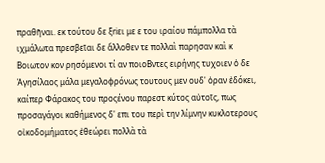πραθῆναι. εκ τούτου δε ξriει με ε του ιραίου πάμπολλα τὰ ιχμάλωτα πρεσβεῖαι δε ἄλλοθεν τε πολλαὶ παρησαν καὶ κ Βοιωτον κον ρησόμενοι τί αν ποιοBντες ειρήνης τυχοιεν ὁ δε Ἀγησίλαος μάλα μεγαλοφρόνως τουτους μεν ουδ' ὁραν ἐδόκει, καίπερ Φάρακος του προςένου παρεστ κύτος αὐτοῖς, πως προσαγάγοι καθήμενος δ' επι του περὶ την λίμνην κυκλοτερους
οἰκοδομήματος ἐθεώρει πολλὰ τὰ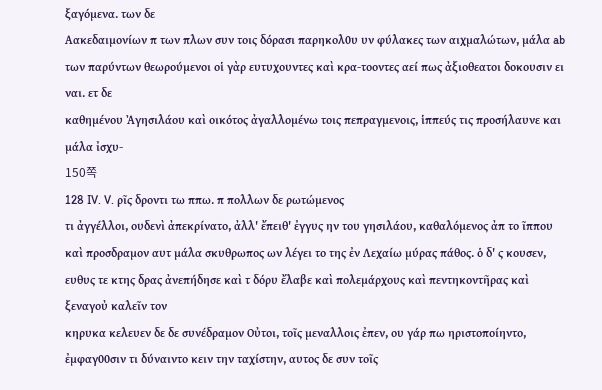ξαγόμενα. των δε
Αακεδαιμονίων π των πλων συν τοις δόρασι παρηκολ0υ υν φύλακες των αιχμαλώτων, μάλα ab των παρύντων θεωρούμενοι οἱ γὰρ ευτυχουντες καὶ κρα-τοοντες αεί πως ἀξιοθεατοι δοκουσιν ει ναι. ετ δε
καθημένου Ἀγησιλάου καὶ οικότος ἀγαλλομένω τοις πεπραγμενοις, ἱππεύς τις προσήλαυνε και μάλα ἰσχυ-
150쪽
128 IV. V. ρῖς δροντι τω ππω. π πολλων δε ρωτώμενος
τι ἀγγέλλοι, ουδενὶ ἀπεκρίνατο, ἀλλ' ἔπειθ' ἐγγυς ην του γησιλάου, καθαλόμενος ἀπ το ῖππου καὶ προσδραμον αυτ μάλα σκυθρωπος ων λέγει το της ἐν Λεχαίω μύρας πάθος. ὁ δ' ς κουσεν, ευθυς τε κτης δρας ἀνεπήδησε καὶ τ δόρυ ἔλαβε καὶ πολεμάρχους καὶ πεντηκοντῆρας καὶ ξεναγοὐ καλεῖν τον
κηρυκα κελευεν δε δε συνέδραμον Οὐτοι, τοῖς μεναλλοις ἐπεν, ου γάρ πω ηριστοποίηντο, ἐμφαγ00σιν τι δύναιντο κειν την ταχίστην, αυτος δε συν τοῖς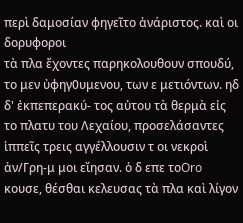περὶ δαμοσίαν φηγεῖτο ἀνάριστος. καὶ οι δορυφοροι
τὰ πλα ἔχοντες παρηκολουθουν σπουδύ, το μεν ὐφηγ0υμενου, των ε μετιόντων. ηδ δ' ἐκπεπερακύ- τος αὐτου τὰ θερμὰ εἰς το πλατυ του Λεχαίου, προσελάσαντες ἱππεῖς τρεις αγγέλλουσιν τ οι νεκροὶ ἀν/Γρη-μ μοι εἴησαν. ὁ δ επε τοOro κουσε, θέσθαι κελευσας τὰ πλα καὶ λίγον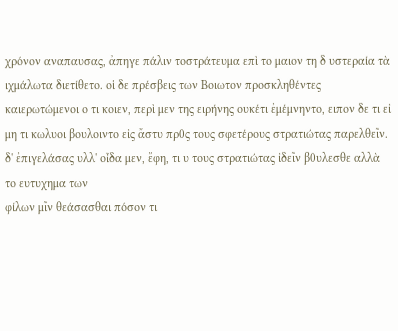χρόνον αναπαυσας, ἀπηγε πάλιν τοστράτευμα επὶ το μαιον τη δ υστεραία τὰ ιχμάλωτα διετίθετο. οἱ δε πρέσβεις των Βοιωτον προσκληθέντες καιερωτώμενοι ο τι κοιεν, περὶ μεν της ειρήνης ουκέτι ἐμέμνηντο, ειπον δε τι εἰ μη τι κωλυοι βουλοιντο εἰς ἄστυ πρ0ς τους σφετέρους στρατιώτας παρελθεῖν.
δ' ἐπιγελάσας υλλ' οἶδα μεν, ἔφη, τι υ τους στρατιώτας ἰδεῖν β0υλεσθε αλλὰ το ευτυχημα των
φίλων μῖν θεάσασθαι πόσον τι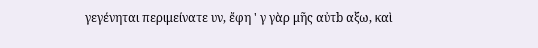γεγένηται περιμείνατε υν, ἔφη ' γ γὰρ μῆς αὐτb αξω, καὶ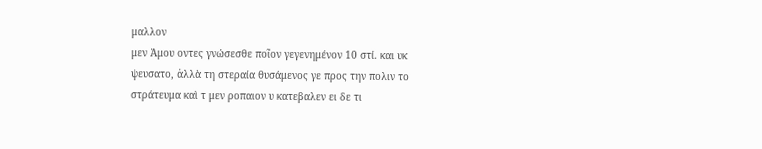μαλλον
μεν Ἀμου οντες γνώσεσθε ποῖον γεγενημένον 10 στί. και υκ ψευσατο, ἀλλὰ τη στεραία θυσάμενος γε προς την πολιν το στράτευμα καὶ τ μεν ροπαιον υ κατεβαλεν ει δε τι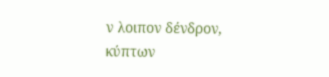ν λοιπον δένδρον, κύπτων